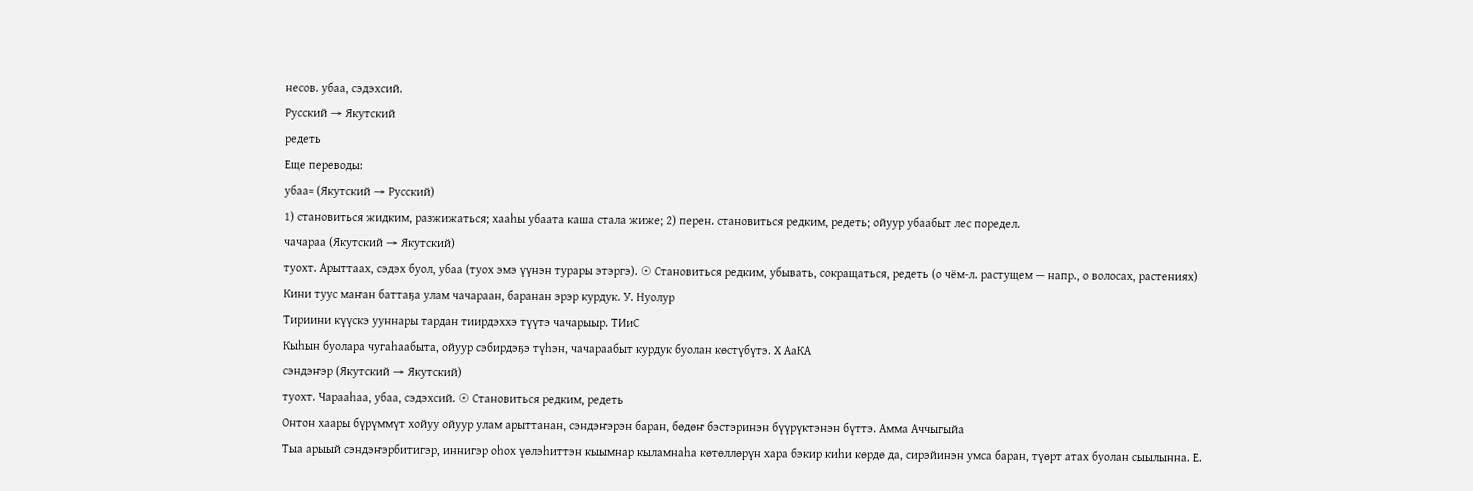несов. убаа, сэдэхсий.
Русский → Якутский
редеть
Еще переводы:
убаа= (Якутский → Русский)
1) становиться жидким, разжижаться; хааһы убаата каша стала жиже; 2) перен. становиться редким, редеть; ойуур убаабыт лес поредел.
чачараа (Якутский → Якутский)
туохт. Арыттаах, сэдэх буол, убаа (туох эмэ үүнэн турары этэргэ). ☉ Становиться редким, убывать, сокращаться, редеть (о чём-л. растущем — напр., о волосах, растениях)
Кини туус маҥан баттаҕа улам чачараан, баранан эрэр курдук. У. Нуолур
Тириини күүскэ ууннары тардан тиирдэххэ түүтэ чачарыыр. ТИиС
Кыһын буолара чугаһаабыта, ойуур сэбирдэҕэ түһэн, чачараабыт курдук буолан көстүбүтэ. Х АаКА
сэндэҥэр (Якутский → Якутский)
туохт. Чарааһаа, убаа, сэдэхсий. ☉ Становиться редким, редеть
Онтон хаары бүрүммүт хойуу ойуур улам арыттанан, сэндэҥэрэн баран, бөдөҥ бэстэринэн бүүрүктэнэн бүттэ. Амма Аччыгыйа
Тыа арыый сэндэҥэрбитигэр, иннигэр оһох үөлэһиттэн кыымнар кыламнаһа көтөллөрүн хара бэкир киһи көрдө да, сирэйинэн умса баран, түөрт атах буолан сыылынна. Е.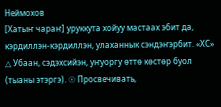Неймохов
[Хатыҥ чараҥ] уруккута хойуу мастаах эбит да, кэрдиллэн-кэрдиллэн, улаханнык сэндэҥэрбит. «ХС»
△ Убаан, сэдэхсийэн, уҥуоргу өттө көстөр буол (тыаны этэргэ). ☉ Просвечивать,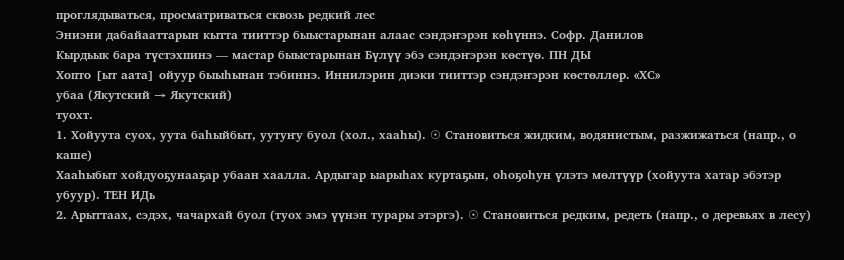проглядываться, просматриваться сквозь редкий лес
Эниэни дабайааттарын кытта тииттэр быыстарынан алаас сэндэҥэрэн көһүннэ. Софр. Данилов
Кырдьык бара түстэхпинэ — мастар быыстарынан Бүлүү эбэ сэндэҥэрэн көстүө. ПН ДЫ
Хопто [ыт аата] ойуур быыһынан тэбиннэ. Иннилэрин диэки тииттэр сэндэҥэрэн көстөллөр. «ХС»
убаа (Якутский → Якутский)
туохт.
1. Хойуута суох, уута баһыйбыт, уутуҥу буол (хол., хааһы). ☉ Становиться жидким, водянистым, разжижаться (напр., о каше)
Хааһыбыт хойдуоҕунааҕар убаан хаалла. Ардыгар ыарыһах куртаҕын, оһоҕоһун үлэтэ мөлтүүр (хойуута хатар эбэтэр убуур). ТЕН ИДь
2. Арыттаах, сэдэх, чачархай буол (туох эмэ үүнэн турары этэргэ). ☉ Становиться редким, редеть (напр., о деревьях в лесу)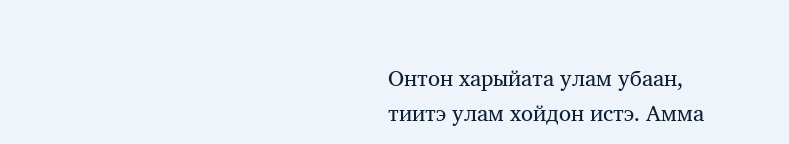Онтон харыйата улам убаан, тиитэ улам хойдон истэ. Амма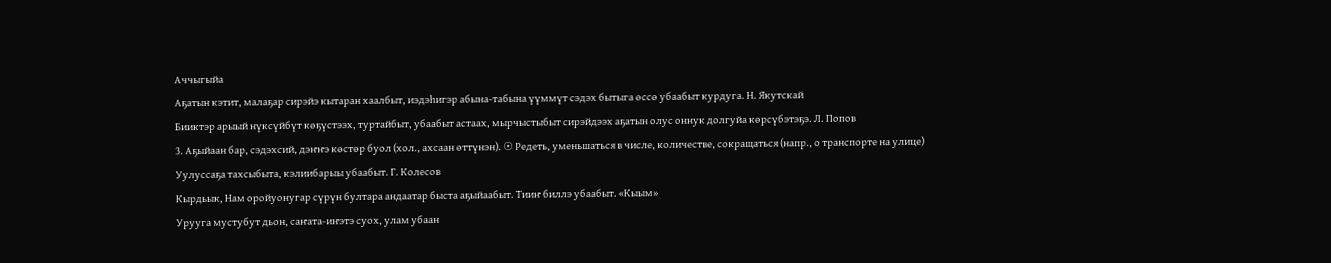Аччыгыйа
Аҕатын кэтит, малаҕар сирэйэ кытаран хаалбыт, иэдэһигэр абына-табына үүммүт сэдэх бытыга өссө убаабыт курдуга. Н. Якутскай
Бииктэр арыый нүксүйбүт көҕүстээх, туртайбыт, убаабыт астаах, мырчыстыбыт сирэйдээх аҕатын олус оннук долгуйа көрсүбэтэҕэ. Л. Попов
3. Аҕыйаан бар, сэдэхсий, дэҥҥэ көстөр буол (хол., ахсаан өттүнэн). ☉ Редеть, уменьшаться в числе, количестве, сокращаться (напр., о транспорте на улице)
Уулуссаҕа тахсыбыта, кэлиибарыы убаабыт. Г. Колесов
Кырдьык, Нам оройуонугар сүрүн бултара андаатар быста аҕыйаабыт. Тииҥ биллэ убаабыт. «Кыым»
Урууга мустубут дьон, саҥата-иҥэтэ суох, улам убаан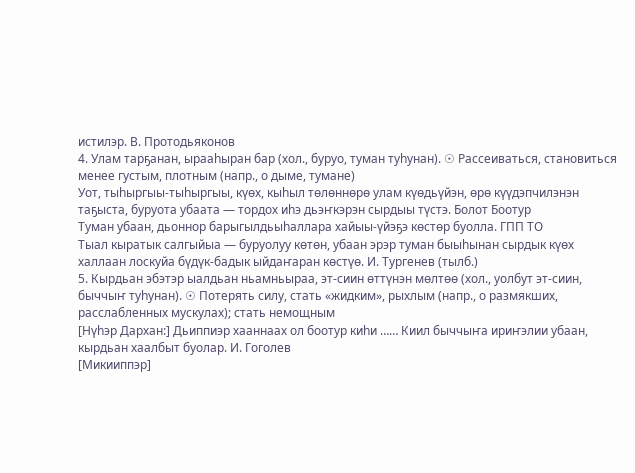истилэр. В. Протодьяконов
4. Улам тарҕанан, ырааһыран бар (хол., буруо, туман туһунан). ☉ Рассеиваться, становиться менее густым, плотным (напр., о дыме, тумане)
Уот, тыһыргыы-тыһыргыы, күөх, кыһыл төлөннөрө улам күөдьүйэн, өрө күүдэпчилэнэн таҕыста, буруота убаата — тордох иһэ дьэҥкэрэн сырдыы түстэ. Болот Боотур
Туман убаан, дьоннор барыгылдьыһаллара хайыы-үйэҕэ көстөр буолла. ГПП ТО
Тыал кыратык салгыйыа — буруолуу көтөн, убаан эрэр туман быыһынан сырдык күөх халлаан лоскуйа бүдүк-бадык ыйдаҥаран көстүө. И. Тургенев (тылб.)
5. Кырдьан эбэтэр ыалдьан ньамньыраа, эт-сиин өттүнэн мөлтөө (хол., уолбут эт-сиин, быччыҥ туһунан). ☉ Потерять силу, стать «жидким», рыхлым (напр., о размякших, расслабленных мускулах); стать немощным
[Нүһэр Дархан:] Дьиппиэр хааннаах ол боотур киһи …… Киил быччыҥа ириҥэлии убаан, кырдьан хаалбыт буолар. И. Гоголев
[Микииппэр]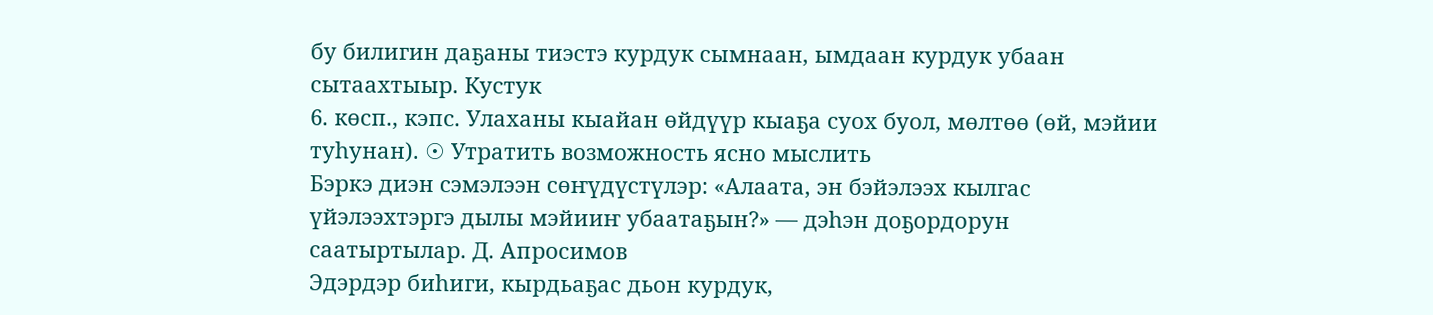бу билигин даҕаны тиэстэ курдук сымнаан, ымдаан курдук убаан сытаахтыыр. Кустук
6. көсп., кэпс. Улаханы кыайан өйдүүр кыаҕа суох буол, мөлтөө (өй, мэйии туһунан). ☉ Утратить возможность ясно мыслить
Бэркэ диэн сэмэлээн сөҥүдүстүлэр: «Алаата, эн бэйэлээх кылгас үйэлээхтэргэ дылы мэйииҥ убаатаҕын?» — дэһэн доҕордорун саатыртылар. Д. Апросимов
Эдэрдэр биһиги, кырдьаҕас дьон курдук,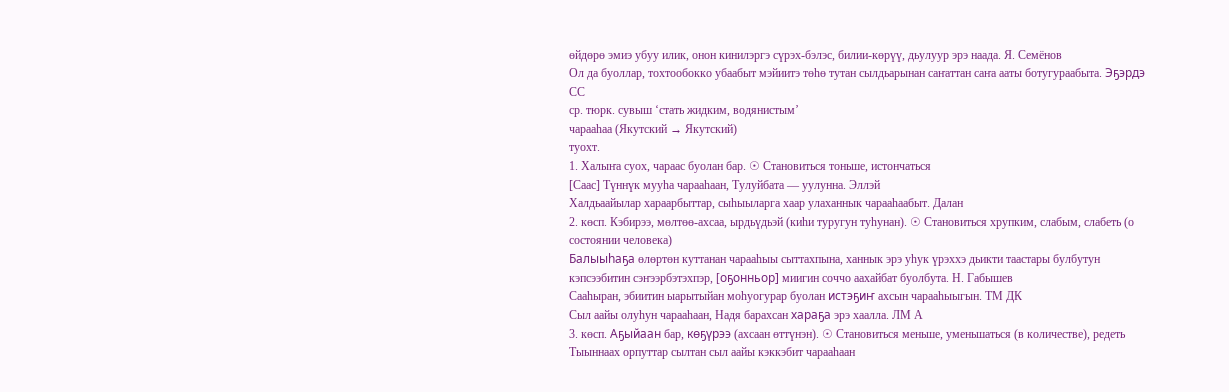өйдөрө эмиэ убуу илик, онон кинилэргэ сүрэх-бэлэс, билии-көрүү, дьулуур эрэ наада. Я. Семёнов
Ол да буоллар, тохтообокко убаабыт мэйиитэ төһө тутан сылдьарынан саҥаттан саҥа ааты ботугураабыта. Эҕэрдэ СС
ср. тюрк. сувыш ‘стать жидким, водянистым’
чарааһаа (Якутский → Якутский)
туохт.
1. Халыҥа суох, чараас буолан бар. ☉ Становиться тоньше, истончаться
[Саас] Түннүк мууһа чарааһаан, Тулуйбата — уулунна. Эллэй
Халдьаайылар хараарбыттар, сыһыыларга хаар улаханнык чарааһаабыт. Далан
2. көсп. Кэбирээ, мөлтөө-ахсаа, ырдьүдьэй (киһи туругун туһунан). ☉ Становиться хрупким, слабым, слабеть (о состоянии человека)
Балыыһаҕа өлөртөн куттанан чарааһыы сыттахпына, ханнык эрэ уһук үрэххэ дьикти таастары булбутун кэпсээбитин сэҥээрбэтэхпэр, [оҕонньор] миигин соччо аахайбат буолбута. Н. Габышев
Сааһыран, эбиитин ыарытыйан моһуогурар буолан истэҕиҥ ахсын чарааһыыгын. ТМ ДК
Сыл аайы олуһун чарааһаан, Надя барахсан хараҕа эрэ хаалла. ЛМ А
3. көсп. Аҕыйаан бар, көҕүрээ (ахсаан өттүнэн). ☉ Становиться меньше, уменьшаться (в количестве), редеть
Тыыннаах орпуттар сылтан сыл аайы кэккэбит чарааһаан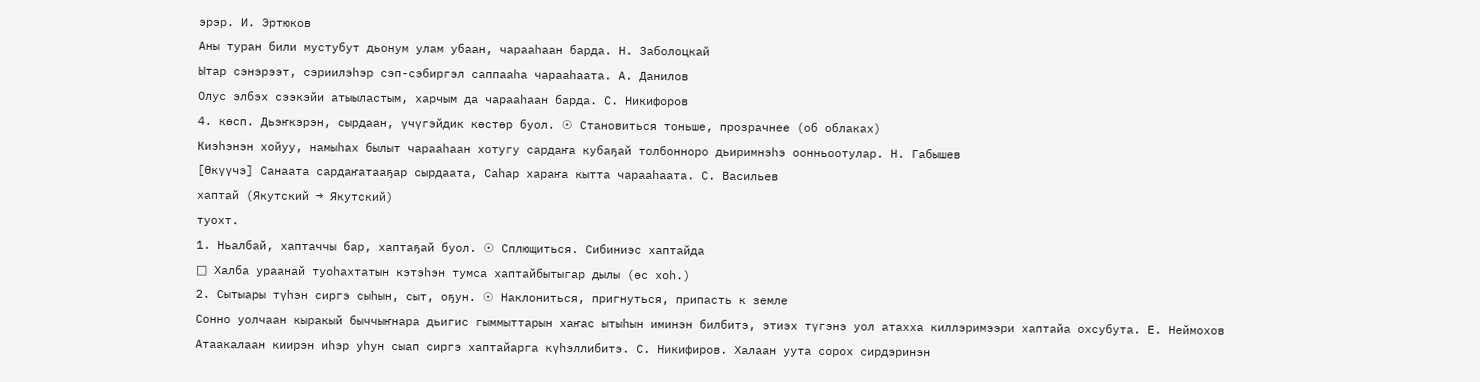эрэр. И. Эртюков
Аны туран били мустубут дьонум улам убаан, чарааһаан барда. Н. Заболоцкай
Ытар сэнэрээт, сэриилэһэр сэп-сэбиргэл саппааһа чарааһаата. А. Данилов
Олус элбэх сээкэйи атыыластым, харчым да чарааһаан барда. С. Никифоров
4. көсп. Дьэҥкэрэн, сырдаан, үчүгэйдик көстөр буол. ☉ Становиться тоньше, прозрачнее (об облаках)
Киэһэнэн хойуу, намыһах былыт чарааһаан хотугу сардаҥа кубаҕай толбонноро дьиримнэһэ оонньоотулар. Н. Габышев
[Өкүүчэ] Санаата сардаҥатааҕар сырдаата, Саһар хараҥа кытта чарааһаата. С. Васильев
хаптай (Якутский → Якутский)
туохт.
1. Ньалбай, хаптаччы бар, хаптаҕай буол. ☉ Сплющиться. Сибиниэс хаптайда
□ Халба ураанай туоһахтатын кэтэһэн тумса хаптайбытыгар дылы (өс хоһ.)
2. Сытыары түһэн сиргэ сыһын, сыт, оҕун. ☉ Наклониться, пригнуться, припасть к земле
Сонно уолчаан кыракый быччыҥнара дьигис гыммыттарын хаҥас ытыһын иминэн билбитэ, этиэх түгэнэ уол атахха киллэримээри хаптайа охсубута. Е. Неймохов
Атаакалаан киирэн иһэр уһун сыап сиргэ хаптайарга күһэллибитэ. С. Никифиров. Халаан уута сорох сирдэринэн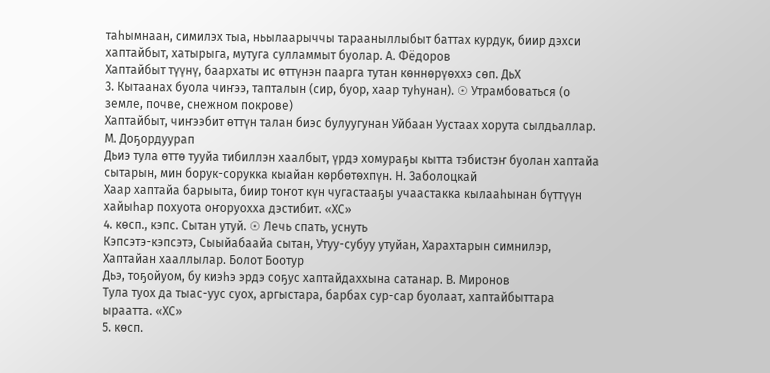таһымнаан, симилэх тыа, ньылаарыччы тарааныллыбыт баттах курдук, биир дэхси хаптайбыт, хатырыга, мутуга сулламмыт буолар. А. Фёдоров
Хаптайбыт түүнү, баархаты ис өттүнэн паарга тутан көннөрүөххэ сөп. ДьХ
3. Кытаанах буола чиҥээ, тапталын (сир, буор, хаар туһунан). ☉ Утрамбоваться (о земле, почве, снежном покрове)
Хаптайбыт, чиҥээбит өттүн талан биэс булуугунан Уйбаан Уустаах хорута сылдьаллар. М. Доҕордуурап
Дьиэ тула өттө тууйа тибиллэн хаалбыт, үрдэ хомураҕы кытта тэбистэҥ буолан хаптайа сытарын, мин борук-сорукка кыайан көрбөтөхпүн. Н. Заболоцкай
Хаар хаптайа барыыта, биир тоҥот күн чугастааҕы учаастакка кылааһынан бүттүүн хайыһар похуота оҥоруохха дэстибит. «ХС»
4. көсп., кэпс. Сытан утуй. ☉ Лечь спать, уснуть
Кэпсэтэ-кэпсэтэ, Сыыйабаайа сытан, Утуу-субуу утуйан, Харахтарын симнилэр, Хаптайан хааллылар. Болот Боотур
Дьэ, тоҕойуом, бу киэһэ эрдэ соҕус хаптайдаххына сатанар. В. Миронов
Тула туох да тыас-уус суох, аргыстара, барбах сур-сар буолаат, хаптайбыттара ыраатта. «ХС»
5. көсп.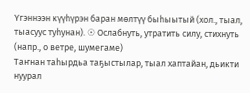Үгэннээн күүһүрэн баран мөлтүү быһыытый (хол., тыал, тыасуус туһунан). ☉ Ослабнуть, утратить силу, стихнуть (напр., о ветре, шумегаме)
Таҥнан таһырдьа таҕыстылар, тыал хаптайан, дьикти нуурал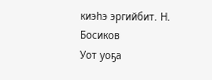киэһэ эргийбит. Н. Босиков
Уот уоҕа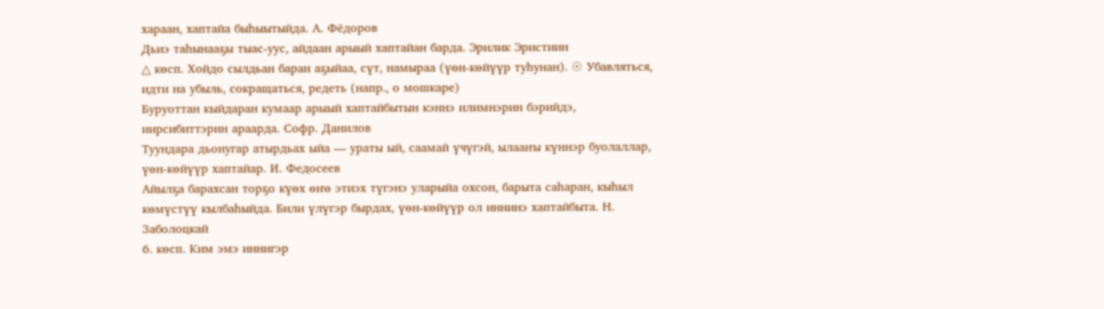хараан, хаптайа быһыытыйда. А. Фёдоров
Дьиэ таһынааҕы тыас-уус, айдаан арыый хаптайан барда. Эрилик Эристиин
△ көсп. Хойдо сылдьан баран аҕыйаа, сүт, намыраа (үөн-көйүүр туһунан). ☉ Убавляться, идти на убыль, сокращаться, редеть (напр., о мошкаре)
Буруоттан кыйдаран кумаар арыый хаптайбытын кэннэ илимнэрин бэрийдэ, иирсибиттэрин араарда. Софр. Данилов
Туундара дьонугар атырдьах ыйа — ураты ый, саамай үчүгэй, ылааҥы күннэр буолаллар, үөн-көйүүр хаптайар. И. Федосеев
Айылҕа барахсан торҕо күөх өҥө этиэх түгэнэ уларыйа охсон, барыта саһаран, кыһыл көмүстүү кылбаһыйда. Били үлүгэр бырдах, үөн-көйүүр ол иннинэ хаптайбыта. Н. Заболоцкай
6. көсп. Ким эмэ иннигэр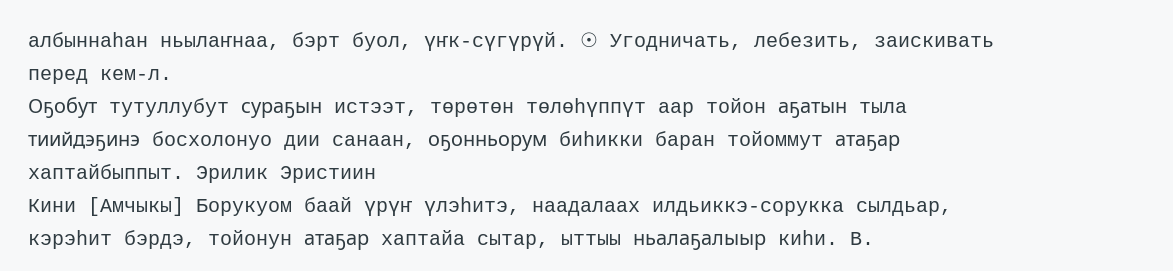албыннаһан ньылаҥнаа, бэрт буол, үҥк-сүгүрүй. ☉ Угодничать, лебезить, заискивать перед кем-л.
Оҕобут тутуллубут сураҕын истээт, төрөтөн төлөһүппүт аар тойон аҕатын тыла тиийдэҕинэ босхолонуо дии санаан, оҕонньорум биһикки баран тойоммут атаҕар хаптайбыппыт. Эрилик Эристиин
Кини [Амчыкы] Борукуом баай үрүҥ үлэһитэ, наадалаах илдьиккэ-сорукка сылдьар, кэрэһит бэрдэ, тойонун атаҕар хаптайа сытар, ыттыы ньалаҕалыыр киһи. В.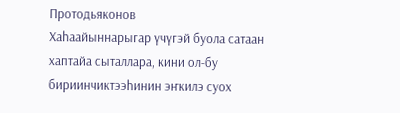Протодьяконов
Хаһаайыннарыгар үчүгэй буола сатаан хаптайа сыталлара, кини ол-бу бириинчиктээһинин эҥкилэ суох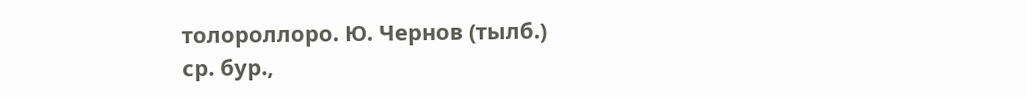толороллоро. Ю. Чернов (тылб.)
ср. бур.,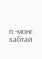п.-монг. хабтай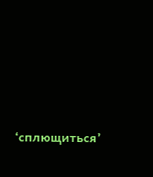‘сплющиться’